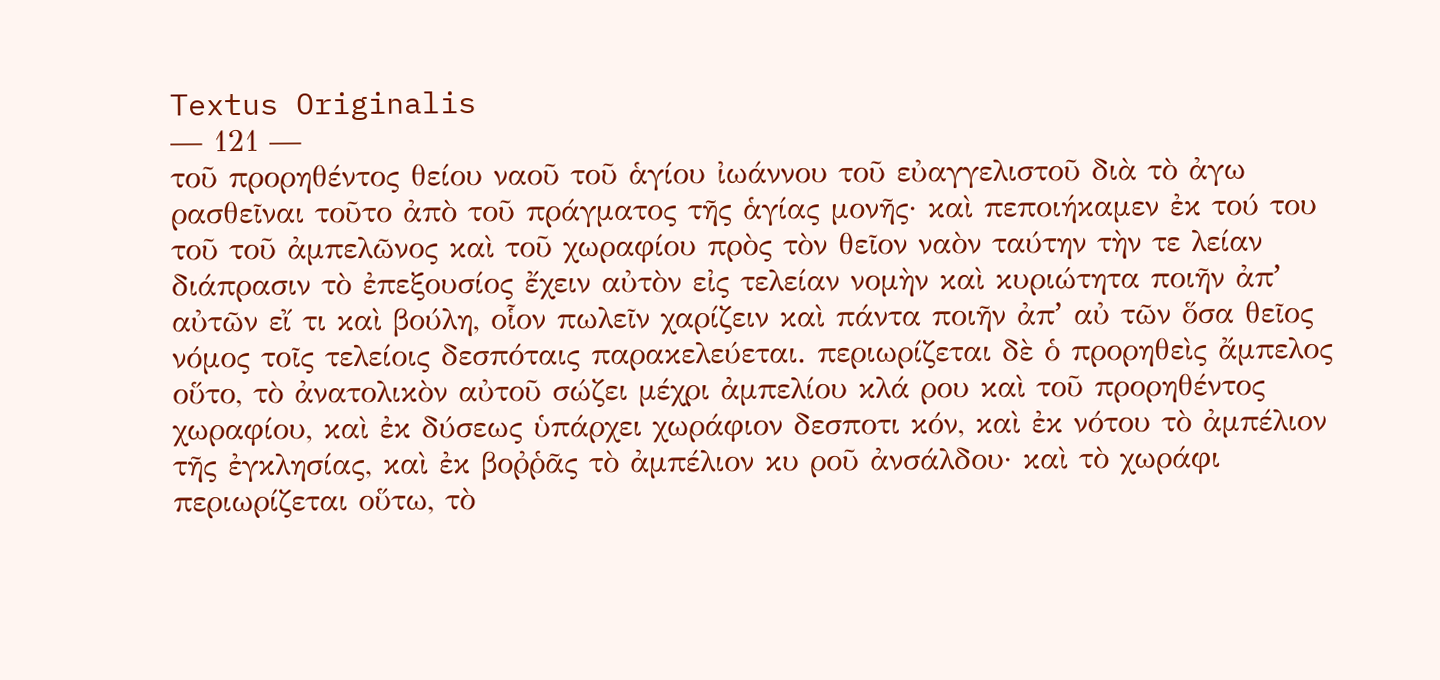Textus Originalis
— 121 —
τοῦ προρηθέντος θείου ναοῦ τοῦ ἁγίου ἰωάννου τοῦ εὐαγγελιστοῦ διὰ τὸ ἀγω ρασθεῖναι τοῦτο ἀπὸ τοῦ πράγματος τῆς ἁγίας μονῆς· καὶ πεποιήκαμεν ἐκ τού του τοῦ τοῦ ἀμπελῶνος καὶ τοῦ χωραφίου πρὸς τὸν θεῖον ναὸν ταύτην τὴν τε λείαν διάπρασιν τὸ ἐπεξουσίος ἔχειν αὐτὸν εἰς τελείαν νομὴν καὶ κυριώτητα ποιῆν ἀπʼ αὐτῶν εἴ τι καὶ βούλη, οἷον πωλεῖν χαρίζειν καὶ πάντα ποιῆν ἀπʼ αὐ τῶν ὅσα θεῖος νόμος τοῖς τελείοις δεσπόταις παρακελεύεται. περιωρίζεται δὲ ὁ προρηθεὶς ἄμπελος οὕτο, τὸ ἀνατολικὸν αὐτοῦ σώζει μέχρι ἀμπελίου κλά ρου καὶ τοῦ προρηθέντος χωραφίου, καὶ ἐκ δύσεως ὑπάρχει χωράφιον δεσποτι κόν, καὶ ἐκ νότου τὸ ἀμπέλιον τῆς ἐγκλησίας, καὶ ἐκ βοῤῥᾶς τὸ ἀμπέλιον κυ ροῦ ἀνσάλδου· καὶ τὸ χωράφι περιωρίζεται οὕτω, τὸ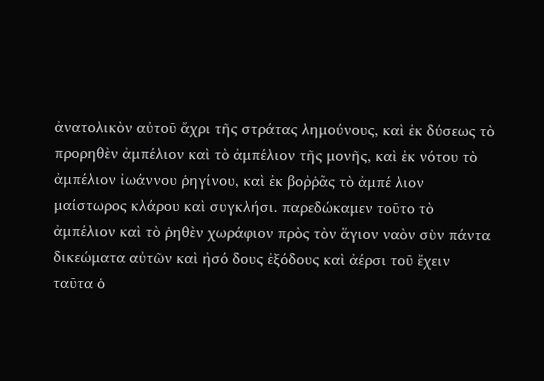ἀνατολικὸν αὐτοῦ ἄχρι τῆς στράτας λημούνους, καὶ ἐκ δύσεως τὸ προρηθὲν ἀμπέλιον καὶ τὸ ἀμπέλιον τῆς μονῆς, καὶ ἐκ νότου τὸ ἀμπέλιον ἰωάννου ῥηγίνου, καὶ ἐκ βοῤῥᾶς τὸ ἀμπέ λιον μαίστωρος κλάρου καὶ συγκλήσι. παρεδώκαμεν τοῦτο τὸ ἀμπέλιον καὶ τὸ ῥηθὲν χωράφιον πρὸς τὸν ἅγιον ναὸν σὺν πάντα δικεώματα αὐτῶν καὶ ἠσό δους ἐξόδους καὶ ἀέρσι τοῦ ἔχειν ταῦτα ὁ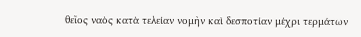θεῖος ναὸς κατὰ τελείαν νομὴν καὶ δεσποτίαν μέχρι τερμάτων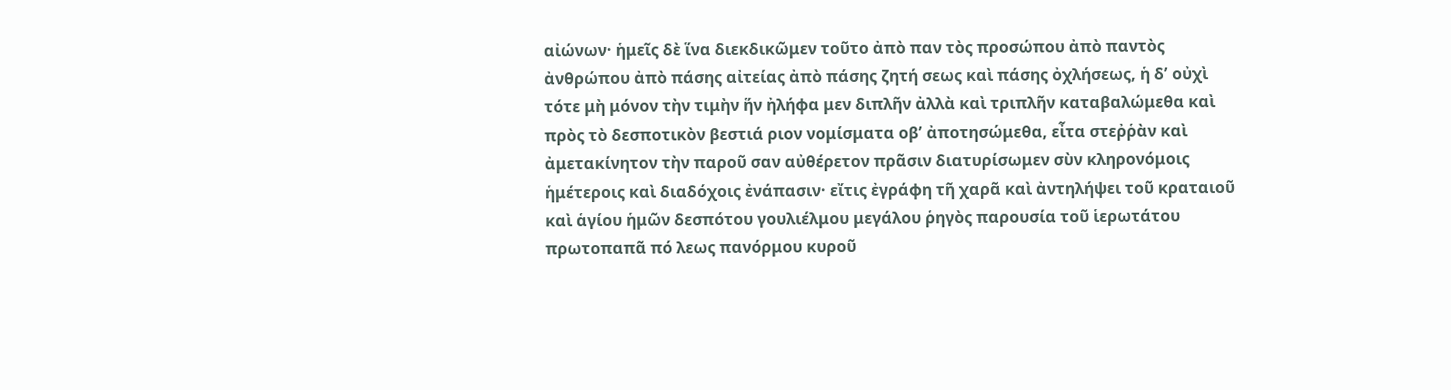αἰώνων· ἡμεῖς δὲ ἵνα διεκδικῶμεν τοῦτο ἀπὸ παν τὸς προσώπου ἀπὸ παντὸς ἀνθρώπου ἀπὸ πάσης αἰτείας ἀπὸ πάσης ζητή σεως καὶ πάσης ὀχλήσεως, ἡ δʼ οὐχὶ τότε μὴ μόνον τὴν τιμὴν ἥν ἠλήφα μεν διπλῆν ἀλλὰ καὶ τριπλῆν καταβαλώμεθα καὶ πρὸς τὸ δεσποτικὸν βεστιά ριον νομίσματα οβʹ ἀποτησώμεθα, εἶτα στεῤῥὰν καὶ ἀμετακίνητον τὴν παροῦ σαν αὐθέρετον πρᾶσιν διατυρίσωμεν σὺν κληρονόμοις ἡμέτεροις καὶ διαδόχοις ἐνάπασιν· εἴτις ἐγράφη τῆ χαρᾶ καὶ ἀντηλήψει τοῦ κραταιοῦ καὶ ἁγίου ἡμῶν δεσπότου γουλιέλμου μεγάλου ῥηγὸς παρουσία τοῦ ἱερωτάτου πρωτοπαπᾶ πό λεως πανόρμου κυροῦ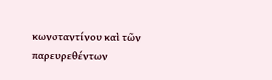κωνσταντίνου καὶ τῶν παρευρεθέντων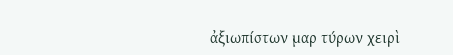ἀξιωπίστων μαρ τύρων χειρὶ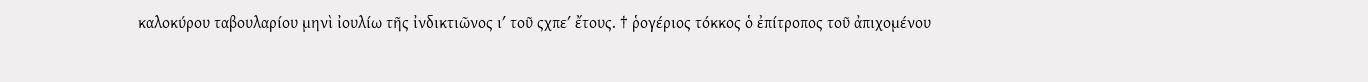καλοκύρου ταβουλαρίου μηνὶ ἰουλίω τῆς ἰνδικτιῶνος ιʹ τοῦ ςχπεʹ ἔτους. † ῥογέριος τόκκος ὁ ἐπίτροπος τοῦ ἀπιχομένου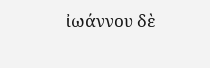ἰωάννου δὲ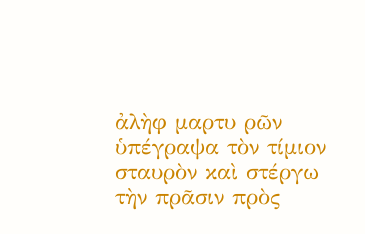ἀλὴφ μαρτυ ρῶν ὑπέγραψα τὸν τίμιον σταυρὸν καὶ στέργω τὴν πρᾶσιν πρὸς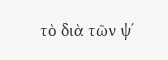τὸ διὰ τῶν ψʹ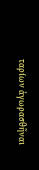ταρίων ἀγωρασθῆναι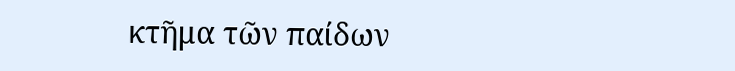κτῆμα τῶν παίδων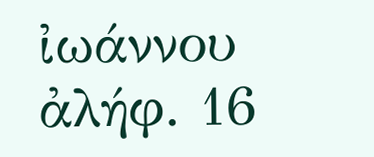ἰωάννου ἀλήφ. 16